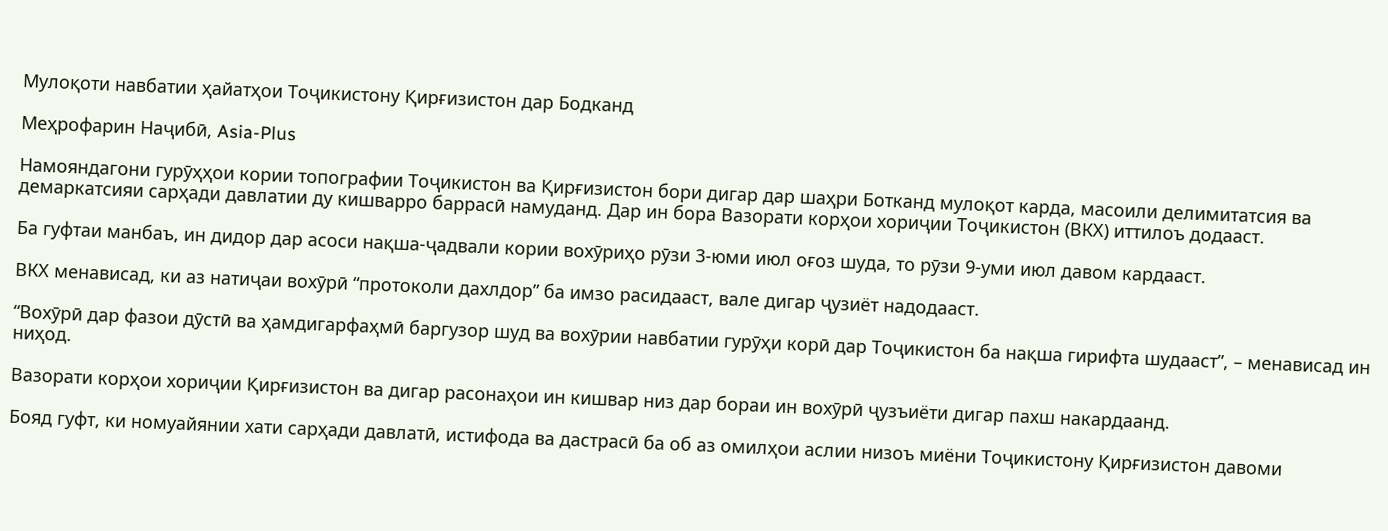Мулоқоти навбатии ҳайатҳои Тоҷикистону Қирғизистон дар Бодканд

Меҳрофарин Наҷибӣ, Asia-Plus

Намояндагони гурӯҳҳои кории топографии Тоҷикистон ва Қирғизистон бори дигар дар шаҳри Ботканд мулоқот карда, масоили делимитатсия ва демаркатсияи сарҳади давлатии ду кишварро баррасӣ намуданд. Дар ин бора Вазорати корҳои хориҷии Тоҷикистон (ВКХ) иттилоъ додааст.

Ба гуфтаи манбаъ, ин дидор дар асоси нақша-ҷадвали кории вохӯриҳо рӯзи 3-юми июл оғоз шуда, то рӯзи 9-уми июл давом кардааст.

ВКХ менависад, ки аз натиҷаи вохӯрӣ “протоколи дахлдор” ба имзо расидааст, вале дигар ҷузиёт надодааст.

“Вохӯрӣ дар фазои дӯстӣ ва ҳамдигарфаҳмӣ баргузор шуд ва вохӯрии навбатии гурӯҳи корӣ дар Тоҷикистон ба нақша гирифта шудааст”, – менависад ин ниҳод.

Вазорати корҳои хориҷии Қирғизистон ва дигар расонаҳои ин кишвар низ дар бораи ин вохӯрӣ ҷузъиёти дигар пахш накардаанд.

Бояд гуфт, ки номуайянии хати сарҳади давлатӣ, истифода ва дастрасӣ ба об аз омилҳои аслии низоъ миёни Тоҷикистону Қирғизистон давоми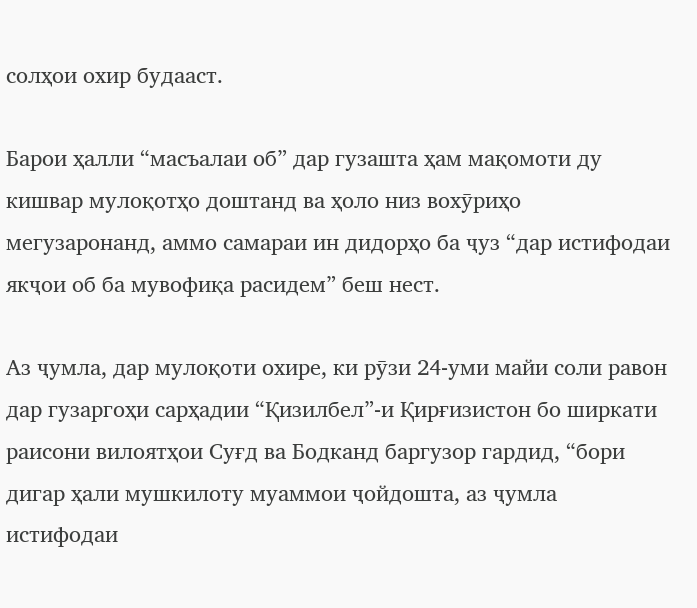солҳои охир будааст.

Барои ҳалли “масъалаи об” дар гузашта ҳам мақомоти ду кишвар мулоқотҳо доштанд ва ҳоло низ вохӯриҳо мегузаронанд, аммо самараи ин дидорҳо ба ҷуз “дар истифодаи якҷои об ба мувофиқа расидем” беш нест.

Аз ҷумла, дар мулоқоти охире, ки рӯзи 24-уми майи соли равон дар гузаргоҳи сарҳадии “Қизилбел”-и Қирғизистон бо ширкати раисони вилоятҳои Суғд ва Бодканд баргузор гардид, “бори дигар ҳали мушкилоту муаммои ҷойдошта, аз ҷумла истифодаи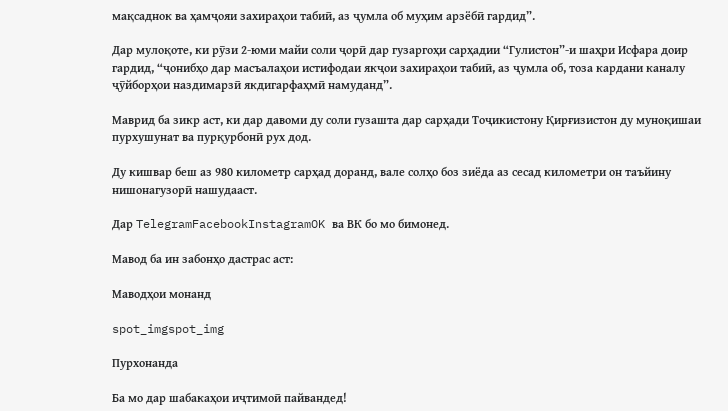мақсаднок ва ҳамҷояи захираҳои табиӣ, аз ҷумла об муҳим арзёбӣ гардид”.

Дар мулоқоте, ки рӯзи 2-юми майи соли ҷорӣ дар гузаргоҳи сарҳадии “Гулистон”-и шаҳри Исфара доир гардид, “ҷонибҳо дар масъалаҳои истифодаи якҷои захираҳои табиӣ, аз ҷумла об, тоза кардани каналу ҷӯйборҳои наздимарзӣ якдигарфаҳмӣ намуданд”.

Маврид ба зикр аст, ки дар давоми ду соли гузашта дар сарҳади Тоҷикистону Қирғизистон ду муноқишаи пурхушунат ва пурқурбонӣ рух дод.

Ду кишвар беш аз 980 километр сарҳад доранд, вале солҳо боз зиёда аз сесад километри он таъйину нишонагузорӣ нашудааст.

Дар TelegramFacebookInstagramOK ва ВК бо мо бимонед.

Мавод ба ин забонҳо дастрас аст:

Маводҳои монанд

spot_imgspot_img

Пурхонанда

Ба мо дар шабакаҳои иҷтимоӣ пайвандед!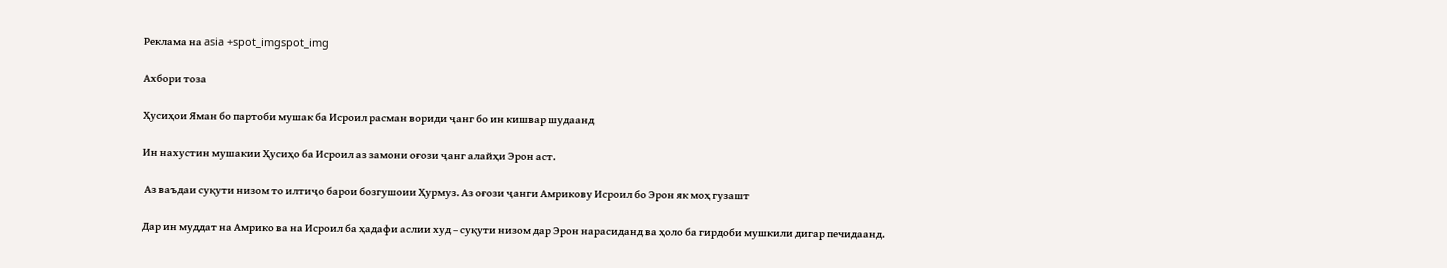Реклама на asia +spot_imgspot_img

Ахбори тоза

Ҳусиҳои Яман бо партоби мушак ба Исроил расман вориди ҷанг бо ин кишвар шудаанд

Ин нахустин мушакии Ҳусиҳо ба Исроил аз замони оғози ҷанг алайҳи Эрон аст.

 Аз ваъдаи суқути низом то илтиҷо барои бозгушоии Ҳурмуз. Аз оғози ҷанги Амрикову Исроил бо Эрон як моҳ гузашт

Дар ин муддат на Амрико ва на Исроил ба ҳадафи аслии худ – суқути низом дар Эрон нарасиданд ва ҳоло ба гирдоби мушкили дигар печидаанд.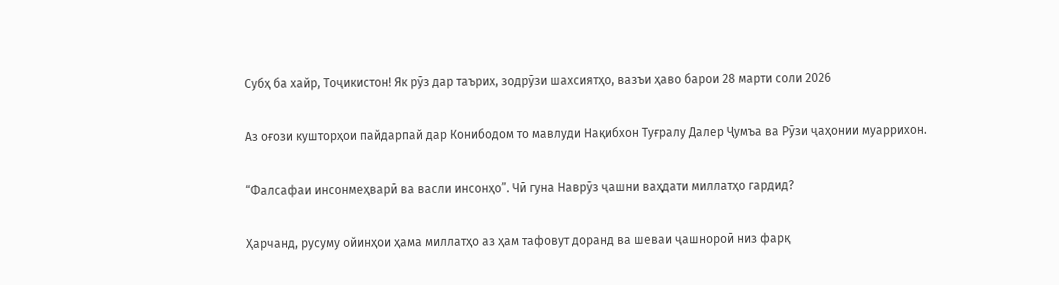Субҳ ба хайр, Тоҷикистон! Як рӯз дар таърих, зодрӯзи шахсиятҳо, вазъи ҳаво барои 28 марти соли 2026

Аз оғози кушторҳои пайдарпай дар Конибодом то мавлуди Нақибхон Туғралу Далер Ҷумъа ва Рӯзи ҷаҳонии муаррихон.

“Фалсафаи инсонмеҳварӣ ва васли инсонҳо”. Чӣ гуна Наврӯз ҷашни ваҳдати миллатҳо гардид?

Ҳарчанд, русуму ойинҳои ҳама миллатҳо аз ҳам тафовут доранд ва шеваи ҷашнороӣ низ фарқ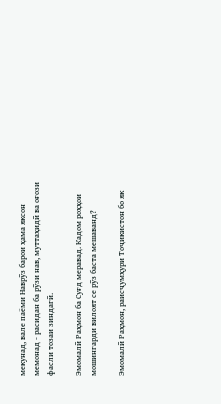мекунад, вале паёми Наврӯз барои ҳама яксон мемонад - расидан ба рӯзи нав, муттаҳидӣ ва оғози фасли тозаи зиндагӣ.

Эмомалӣ Раҳмон ба Суғд меравад. Кадом роҳҳои мошингарди вилоят се рӯз баста мешаванд?

Эмомалӣ Раҳмон, раисҷумҳури Тоҷикистон бо як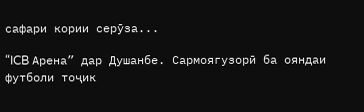сафари кории серӯза...

“ICB Арена” дар Душанбе. Сармоягузорӣ ба ояндаи футболи тоҷик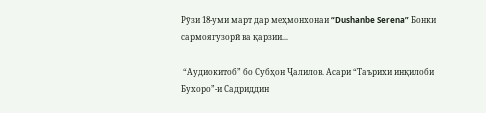Рӯзи 18-уми март дар меҳмонхонаи “Dushanbe Serena” Бонки сармоягузорӣ ва қарзии...

 “Аудиокитоб” бо Субҳон Ҷалилов. Асари “Таърихи инқилоби Бухоро”-и Садриддин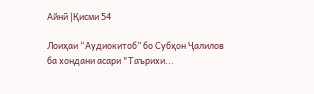Айнӣ |Қисми 54

Лоиҳаи “Аудиокитоб” бо Субҳон Ҷалилов ба хондани асари "Таърихи...